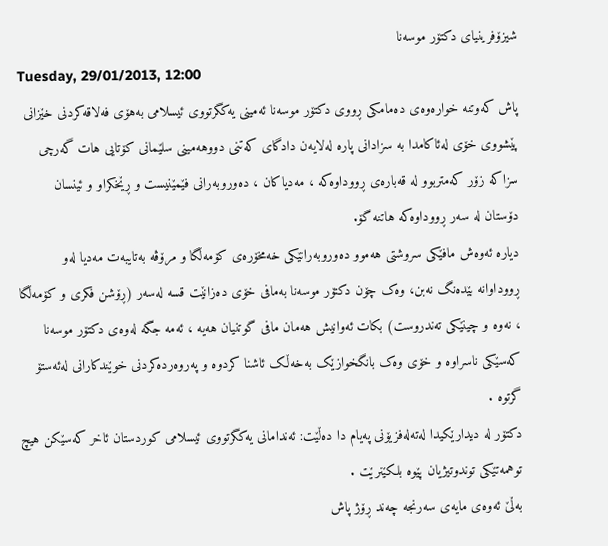شیزۆفرینیای دکتۆر موسەنا
Tuesday, 29/01/2013, 12:00
پاش کەوتنە خوارەوەی دەمامکی ڕووی دکتۆر موسەنا ئەمینی یەکگرتووی ئیسلامی بەهۆی فەلاقەکردنی خێزانی پێشووی خۆی لەئاکامدا بە سزادانی پارە لەلایەن دادگای کەتنی دووهەمینی سلێمانی کۆتایی هات گەرچی سزاکە زۆر کەمتربوو لە قەبارەی ڕووداوەکە ، مەدیاکان ، دەوروبەرانی فێمێنیست و ڕێخکراو و ئینسان دۆستان لە سەر ڕووداوەکە هاتنە گۆ.
دیارە ئەوەش مافێکی سروشتی هەموو دەوروبەرانێکی خەمخۆرەی کۆمەڵگا و مرۆڤە بەتایبەت مەدیا لەو ڕووداوانە بێدەنگ نەبن، وەک چۆن دکتۆر موسەنا بەمافی خۆی دەزانێت قسە لەسەر (ڕۆشن فکری و کۆمەڵگا ، نەوە و چینێکی تەندروست) بکات ئەوانیش هەمان مافی گوتنیان هەیە ، ئەمە جگە لەوەی دکتۆر موسەنا کەسێکی ناسراوە و خۆی وەک بانگخوازێک بەخەڵک ئاشنا کردوە و پەروەردەکردنی خوێندکارانی لەئەستۆ گرتوە .
دکتۆر لە دیدارێکیدا لەتەلەفزیۆنی پەیام دا دەڵێت: ئەندامانی یەکگرتووی ئیسلامی کوردستان ئاخر کەسێکن هیچ توهمەتێکی توندوتیژیان پێوە بلکێنرێت .
بەڵێ ئەوەی مایەی سەرنجە چەند ڕۆژ پاش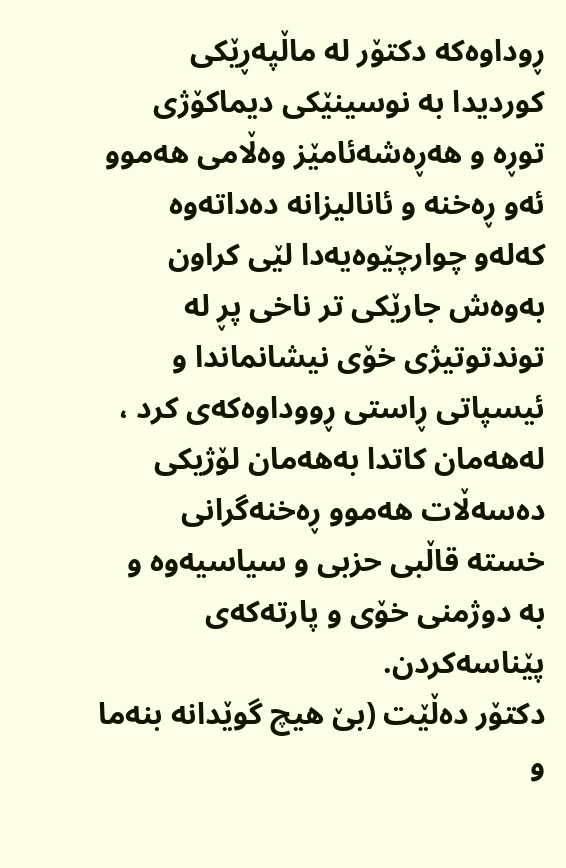ڕوداوەکە دکتۆر لە ماڵپەڕێکی کوردیدا بە نوسینێکی دیماکۆژی توڕە و هەڕەشەئامێز وەڵامی هەموو ئەو ڕەخنە و ئانالیزانە دەداتەوە کەلەو چوارچێوەیەدا لێی کراون بەوەش جارێکی تر ناخی پڕ لە توندتوتیژی خۆی نیشانماندا و ئیسپاتی ڕاستی ڕووداوەکەی کرد ، لەهەمان کاتدا بەهەمان لۆژیکی دەسەڵات هەموو ڕەخنەگرانی خستە قاڵبی حزبی و سیاسیەوە و بە دوژمنی خۆی و پارتەکەی پێناسەکردن.
دکتۆر دەڵێت (بێ هیچ گوێدانە بنەما و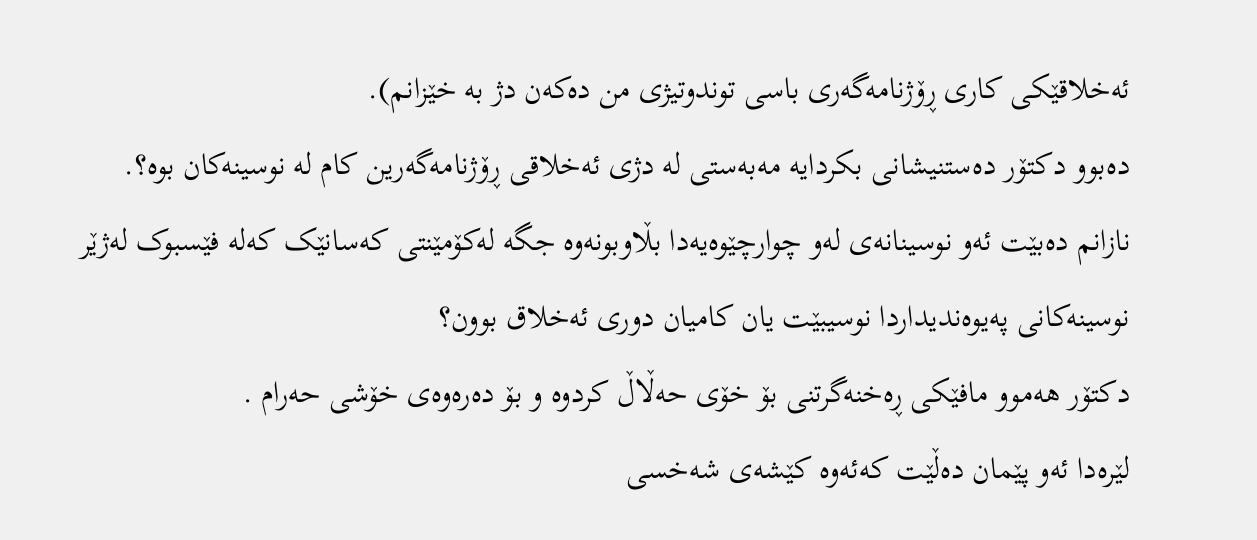ئەخلاقێکی کاری ڕۆژنامەگەری باسی توندوتیژی من دەکەن دژ بە خێزانم).
دەبوو دکتۆر دەستنیشانی بکردایە مەبەستی لە دژی ئەخلاقی ڕۆژنامەگەرین کام لە نوسینەکان بوە؟.
نازانم دەبێت ئەو نوسینانەی لەو چوارچێوەیەدا بڵاوبونەوە جگە لەکۆمێنتی کەسانێک کەلە فێسبوک لەژێر نوسینەکانی پەیوەندیداردا نوسیبێت یان کامیان دوری ئەخلاق بوون؟
دکتۆر هەموو مافێکی ڕەخنەگرتنی بۆ خۆی حەڵاڵ کردوە و بۆ دەرەوەی خۆشی حەرام .
لێرەدا ئەو پێمان دەڵێت کەئەوە کێشەی شەخسی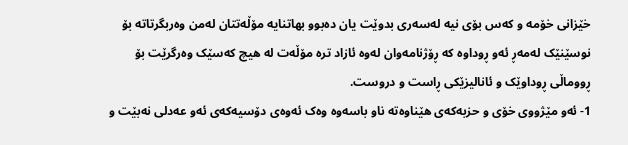خێزانی خۆمە و کەس بۆی نیە لەسەری بدوێت یان دەبوو بهاتنایە مۆڵەتتان لەمن وەربگرتاتە بۆ نوسێنێک لەمەڕ ئەو ڕوداوە کە ڕۆژنامەوان لەوە ئازاد ترە مۆڵەت لە هیچ کەسێک وەرگرێت بۆ ڕووماڵی ڕوداوێک و ئانالیزێکی ڕاست و دروست.
1- ئەو مێژووی خۆی و حزبەکەی هێناوەتە ناو باسەوە وەک ئەوەی دۆسیەکەی ئەو عەدلی نەبێت و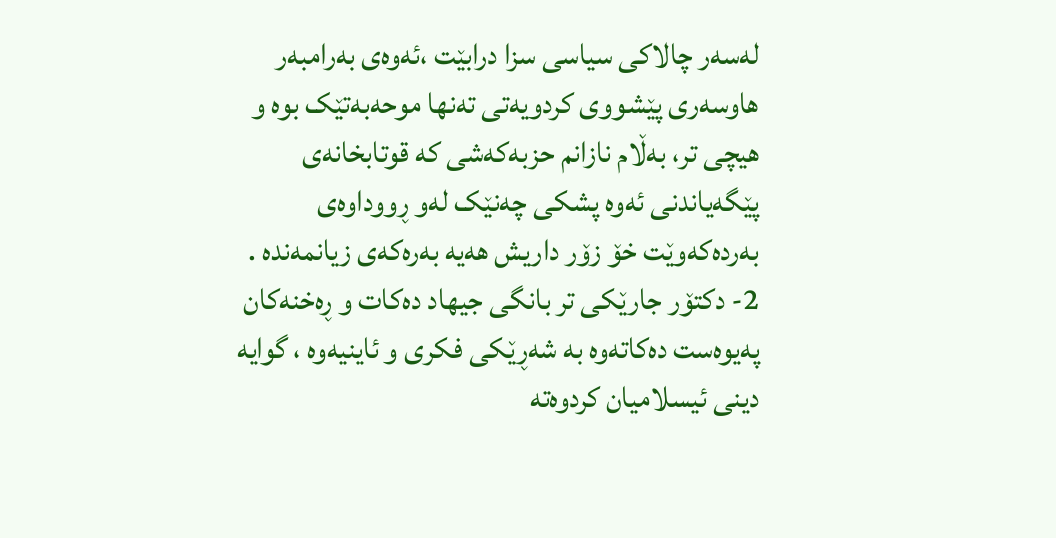لەسەر چالاکی سیاسی سزا درابێت ،ئەوەی بەرامبەر هاوسەری پێشووی کردویەتی تەنها موحەبەتێک بوە و هیچی تر، بەڵام نازانم حزبەکەشی کە قوتابخانەی پێگەیاندنی ئەوە پشکی چەنێک لەو ڕووداوەی بەردەکەوێت خۆ زۆر داریش هەیە بەرەکەی زیانمەندە .
2- دکتۆر جارێکی تر بانگی جیهاد دەکات و ڕەخنەکان پەیوەست دەکاتەوە بە شەڕێکی فکری و ئاینیەوە ، گوایە دینی ئیسلامیان کردوەتە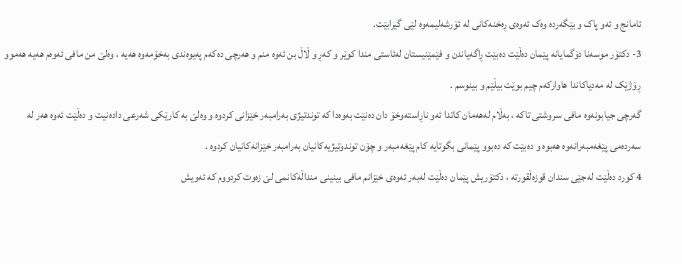ئامانج و ئەو پاک و بێگەردە وەک ئەوەی ڕەخنەکانی لە ئۆرشەلیمەوە لێی گیرابێت.
3- دکتۆر موسەنا دۆگمایانە پێمان دەڵێت دەبێت ڕاگەیاندن و فێمێنیستان لەئاستی مندا کوێر و کەڕ و ڵاڵ بن ئەوە منم و هەرچی دەکەم پەیوەندی بەخۆمەوە هەیە ، وەلێ من مافی ئەوەم هەیە هەموو ڕۆژێک لە مەدیاکاندا هاوارکەم چیم بوێت بیڵێم و بینوسم .
گەرچی جیابونەوە مافی سروشتی تاکە ، بەڵام لەهەمان کاتدا ئەو ناڕاستەوخۆ دان دەنێت بەوەدا کە توندتیژی بەرامبەر خێزانی کردوە و وەلێ بە کارێکی شەرعی دادەنیت و دەڵێت ئەوە هەر لە سەردەمی پێغەمبەرانەوە هەبوە و دەبێت کە دەبوو پێمانی بگوتایە کام پێغەمبەر و چۆن توندوتیژیەکانیان بەرامبەر خێزانەکانیان کردوە .
4 کورد دەڵێت لەجێی سندان قوزەڵقورتە ، دکتۆریش پێمان دەڵێت لەبەر ئەوەی خێزانم مافی بینینی منداڵەکانمی لێ زەوت کردووم کە ئەویش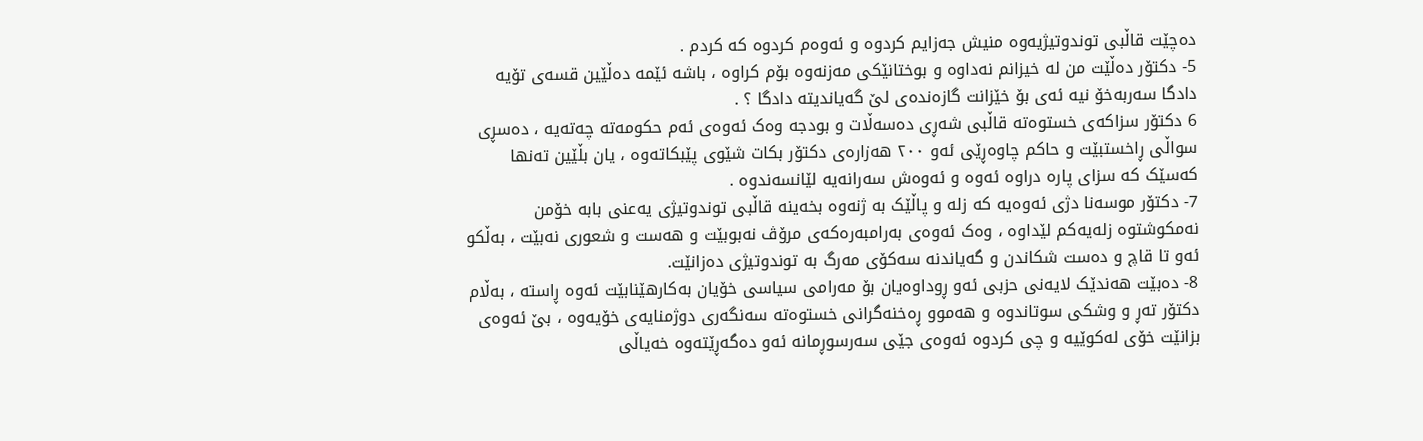دەچێت قاڵبی توندوتیژیەوە منیش جەزایم کردوە و ئەوەم کردوە کە کردم .
5- دکتۆر دەڵێت من لە خیزانم نەداوە و بوختانێکی مەزنەوە بۆم کراوە ، باشە ئێمە دەڵێین قسەی تۆیە دادگا سەربەخۆ نیە ئەی بۆ خێزانت گازەندەی لێ گەیاندیتە دادگا ؟ .
6 دکتۆر سزاکەی خستوەتە قاڵبی شەڕی دەسەڵات و بودجە وەک ئەوەی ئەم حکومەتە چەتەیە ، دەسڕی سواڵی ڕاخستبێت و حاکم چاوەڕێی ئەو ٢٠٠ هەزارەی دکتۆر بکات شێوی پێبکاتەوە ، یان بڵێین تەنها کەسێک کە سزای پارە دراوە ئەوە و ئەوەش سەرانەیە لێانسەندوە .
7- دکتۆر موسەنا دژی ئەوەیە کە زلە و پاڵێک بە ژنەوە بخەینە قاڵبی توندوتیژی یەعنی بابە خۆمن نەمکوشتوە زلەیەکم لێداوە ، وەک ئەوەی بەرامبەرەکەی مرۆڤ نەبوبێت و هەست و شعوری نەبێت ، بەڵکو ئەو تا قاچ و دەست شکاندن و گەیاندنە سەکۆی مەرگ بە توندوتیژی دەزانێت.
8- دەبێت هەندێک لایەنی حزبی ئەو ڕوداوەیان بۆ مەرامی سیاسی خۆیان بەکارهێنابێت ئەوە ڕاستە ، بەڵام دکتۆر تەڕ و وشکی سوتاندوە و هەموو ڕەخنەگرانی خستوەتە سەنگەری دوژمنایەی خۆیەوە ، بێ ئەوەی بزانێت خۆی لەکوێیە و چی کردوە ئەوەی جێی سەرسوڕمانە ئەو دەگەڕێتەوە خەیاڵی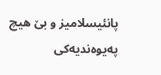پانئیسلامیز و بێ هیچ پەیوەندیەکی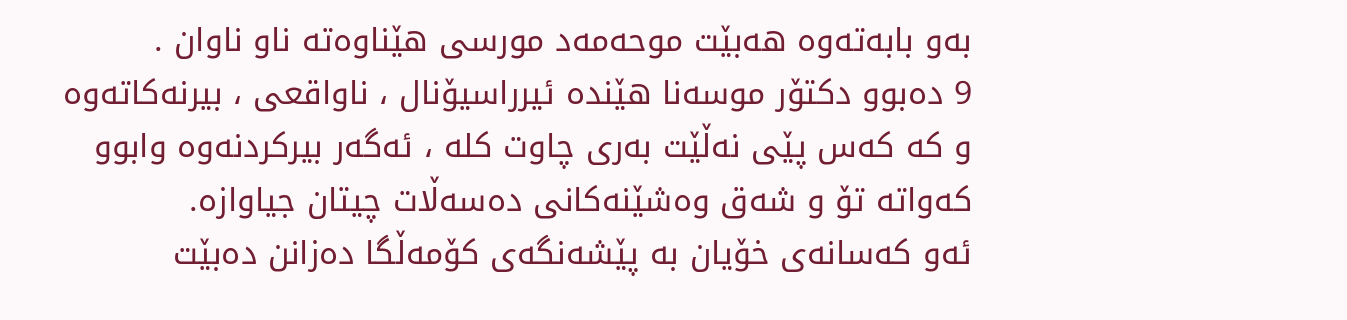بەو بابەتەوە هەبێت موحەمەد مورسی هێناوەتە ناو ناوان .
9 دەبوو دکتۆر موسەنا هێندە ئیرراسیۆنال ، ناواقعی ، بیرنەکاتەوە و کە کەس پێی نەڵێت بەری چاوت کلە ، ئەگەر بیرکردنەوە وابوو کەواتە تۆ و شەق وەشێنەکانی دەسەڵات چیتان جیاوازە.
ئەو کەسانەی خۆیان بە پێشەنگەی کۆمەڵگا دەزانن دەبێت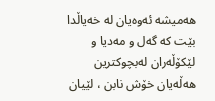هەمیشە ئەوەیان لە خەیاڵدا بێت کە گەل و مەدیا و لێکۆڵەران لەبچوکترین هەڵەیان خۆش نابن ، لێیان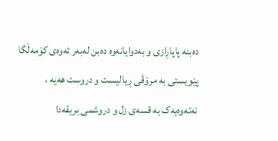دەبنە پاپاڕازی و بەدوایانەوە دەبن لەبەر ئەوەی کۆمەڵگا پێویستی بە مرۆڤی ڕیالیست و دروست هەیە ، نەتەوەیەک بە قسەی زل و دروشمی بریقەدا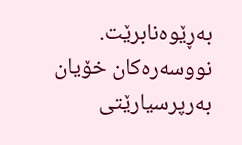بەڕێوەنابرێت.
نووسەرەکان خۆیان بەرپرسیارێتی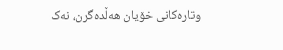وتارەکانی خۆیان هەڵدەگرن، نەک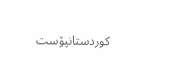کوردستانپۆست